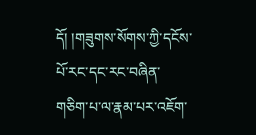དོ། །གཟུགས་སོགས་ཀྱི་དངོས་པོ་རང་དང་རང་བཞིན་གཅིག་པ་ལ་རྣམ་པར་འཇོག་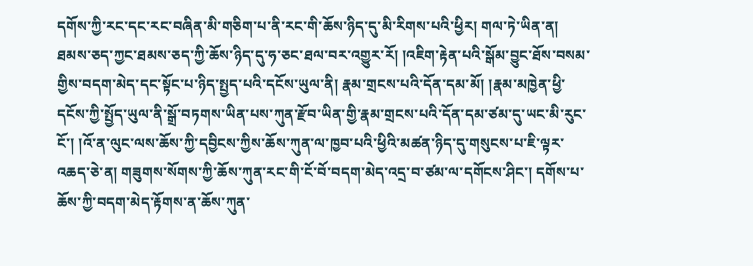དགོས་ཀྱི་རང་དང་རང་བཞིན་མི་གཅིག་པ་ནི་རང་གི་ཆོས་ཉིད་དུ་མི་རིགས་པའི་ཕྱིར། གལ་ཏེ་ཡིན་ན། ཐམས་ཅད་ཀྱང་ཐམས་ཅད་ཀྱི་ཆོས་ཉིད་དུ་ཧ་ཅང་ཐལ་བར་འགྱུར་རོ། །འཇིག་རྟེན་པའི་སྒོམ་བྱུང་ཐོས་བསམ་གྱིས་བདག་མེད་དང་སྟོང་པ་ཉིད་སྤྱད་པའི་དངོས་ཡུལ་ནི། རྣམ་གྲངས་པའི་དོན་དམ་མོ། །རྣམ་མཁྱེན་ཕྱི་དངོས་ཀྱི་སྤྱོད་ཡུལ་ནི་སྒྲོ་བཏགས་ཡིན་པས་ཀུན་རྫོབ་ཡིན་གྱི་རྣམ་གྲངས་པའི་དོན་དམ་ཙམ་དུ་ཡང་མི་རུང་ངོ་། །འོ་ན་ལུང་ལས་ཆོས་ཀྱི་དབྱིངས་ཀྱིས་ཆོས་ཀུན་ལ་ཁྱབ་པའི་ཕྱིའི་མཚན་ཉིད་དུ་གསུངས་པ་ཇི་ལྟར་འཆད་ཅེ་ན། གཟུགས་སོགས་ཀྱི་ཆོས་ཀུན་རང་གི་ངོ་བོ་བདག་མེད་འདྲ་བ་ཙམ་ལ་དགོངས་ཤིང་། དགོས་པ་ཆོས་ཀྱི་བདག་མེད་རྟོགས་ན་ཆོས་ཀུན་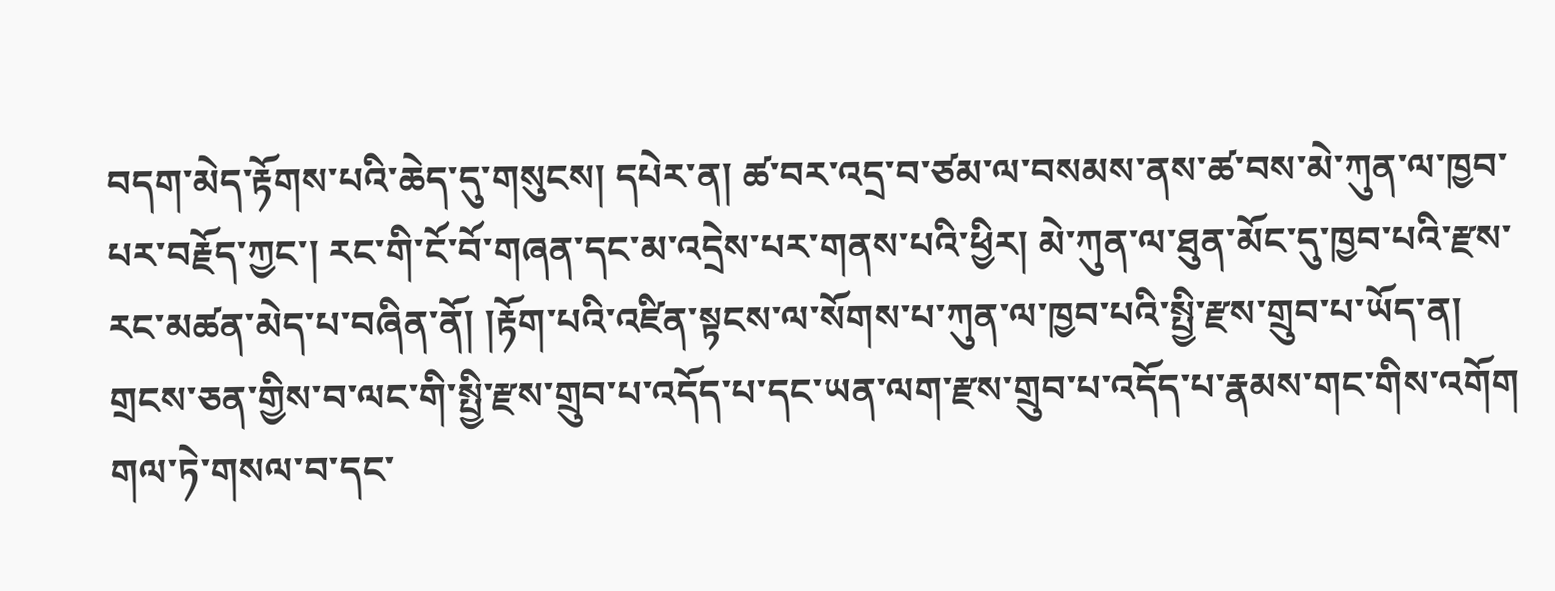བདག་མེད་རྟོགས་པའི་ཆེད་དུ་གསུངས། དཔེར་ན། ཚ་བར་འདྲ་བ་ཙམ་ལ་བསམས་ནས་ཚ་བས་མེ་ཀུན་ལ་ཁྱབ་པར་བརྗོད་ཀྱང་། རང་གི་ངོ་བོ་གཞན་དང་མ་འདྲེས་པར་གནས་པའི་ཕྱིར། མེ་ཀུན་ལ་ཐུན་མོང་དུ་ཁྱབ་པའི་རྫས་རང་མཚན་མེད་པ་བཞིན་ནོ། །རྟོག་པའི་འཛིན་སྟངས་ལ་སོགས་པ་ཀུན་ལ་ཁྱབ་པའི་སྤྱི་རྫས་གྲུབ་པ་ཡོད་ན། གྲངས་ཅན་གྱིས་བ་ལང་གི་སྤྱི་རྫས་གྲུབ་པ་འདོད་པ་དང་ཡན་ལག་རྫས་གྲུབ་པ་འདོད་པ་རྣམས་གང་གིས་འགོག གལ་ཏེ་གསལ་བ་དང་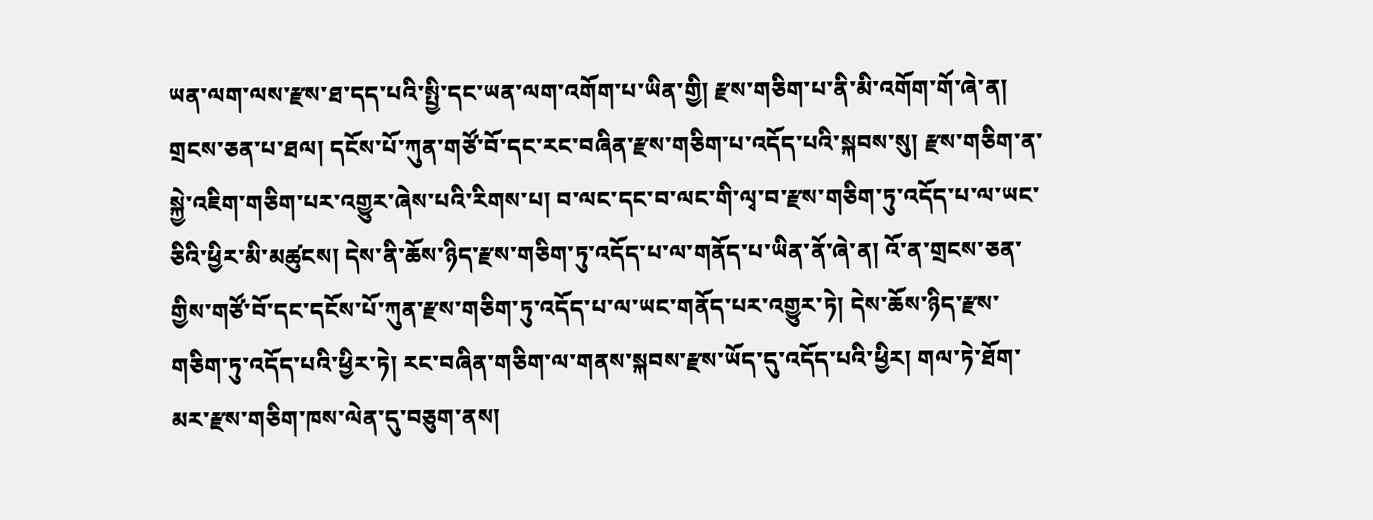ཡན་ལག་ལས་རྫས་ཐ་དད་པའི་སྤྱི་དང་ཡན་ལག་འགོག་པ་ཡིན་གྱི། རྫས་གཅིག་པ་ནི་མི་འགོག་གོ་ཞེ་ན། གྲངས་ཅན་པ་ཐལ། དངོས་པོ་ཀུན་གཙོ་བོ་དང་རང་བཞིན་རྫས་གཅིག་པ་འདོད་པའི་སྐབས་སུ། རྫས་གཅིག་ན་སྐྱེ་འཇིག་གཅིག་པར་འགྱུར་ཞེས་པའི་རིགས་པ། བ་ལང་དང་བ་ལང་གི་ལྭ་བ་རྫས་གཅིག་ཏུ་འདོད་པ་ལ་ཡང་ཅིའི་ཕྱིར་མི་མཚུངས། དེས་ནི་ཆོས་ཉིད་རྫས་གཅིག་ཏུ་འདོད་པ་ལ་གནོད་པ་ཡིན་ནོ་ཞེ་ན། འོ་ན་གྲངས་ཅན་གྱིས་གཙོ་བོ་དང་དངོས་པོ་ཀུན་རྫས་གཅིག་ཏུ་འདོད་པ་ལ་ཡང་གནོད་པར་འགྱུར་ཏེ། དེས་ཆོས་ཉིད་རྫས་གཅིག་ཏུ་འདོད་པའི་ཕྱིར་ཏེ། རང་བཞིན་གཅིག་ལ་གནས་སྐབས་རྫས་ཡོད་དུ་འདོད་པའི་ཕྱིར། གལ་ཏེ་ཐོག་མར་རྫས་གཅིག་ཁས་ལེན་དུ་བཅུག་ནས།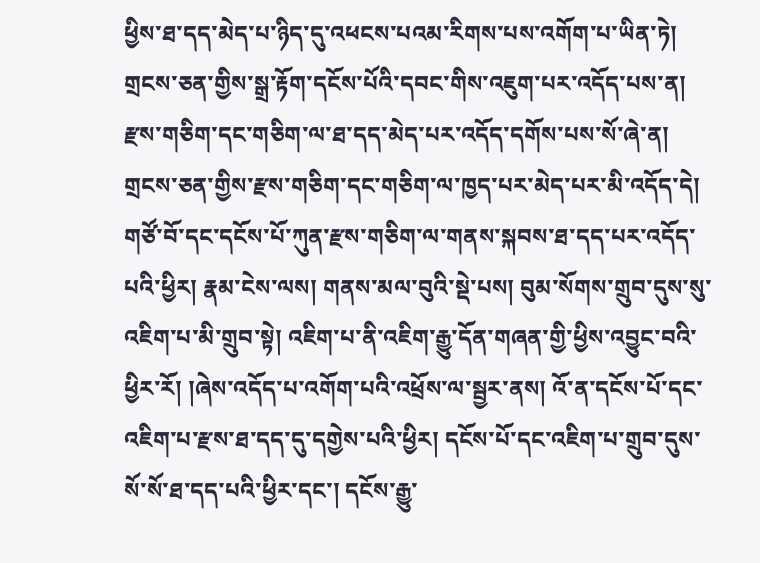ཕྱིས་ཐ་དད་མེད་པ་ཉིད་དུ་འཕངས་པའམ་རིགས་པས་འགོག་པ་ཡིན་ཏེ། གྲངས་ཅན་གྱིས་སྒྲ་རྟོག་དངོས་པོའི་དབང་གིས་འཇུག་པར་འདོད་པས་ན། རྫས་གཅིག་དང་གཅིག་ལ་ཐ་དད་མེད་པར་འདོད་དགོས་པས་སོ་ཞེ་ན། གྲངས་ཅན་གྱིས་རྫས་གཅིག་དང་གཅིག་ལ་ཁྱད་པར་མེད་པར་མི་འདོད་དེ། གཙོ་བོ་དང་དངོས་པོ་ཀུན་རྫས་གཅིག་ལ་གནས་སྐབས་ཐ་དད་པར་འདོད་པའི་ཕྱིར། རྣམ་ངེས་ལས། གནས་མལ་བུའི་སྡེ་པས། བུམ་སོགས་གྲུབ་དུས་སུ་འཇིག་པ་མི་གྲུབ་སྟེ། འཇིག་པ་ནི་འཇིག་རྒྱུ་དོན་གཞན་གྱི་ཕྱིས་འབྱུང་བའི་ཕྱིར་རོ། །ཞེས་འདོད་པ་འགོག་པའི་འཕྲོས་ལ་སྦྱར་ནས། འོ་ན་དངོས་པོ་དང་འཇིག་པ་རྫས་ཐ་དད་དུ་དགྱེས་པའི་ཕྱིར། དངོས་པོ་དང་འཇིག་པ་གྲུབ་དུས་སོ་སོ་ཐ་དད་པའི་ཕྱིར་དང་། དངོས་རྒྱུ་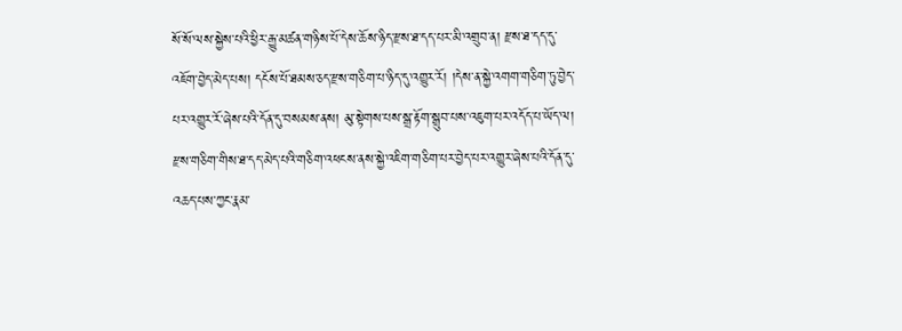སོ་སོ་ལས་སྐྱེས་པའི་ཕྱིར་རྒྱུ་མཚན་གཉིས་པོ་དེས་ཆོས་ཉིད་རྫས་ཐ་དད་པར་མི་འགྲུབ་ན། རྫས་ཐ་དད་དུ་འཇོག་བྱེད་མེད་པས། དངོས་པོ་ཐམས་ཅད་རྫས་གཅིག་པ་ཉིད་དུ་འགྱུར་རོ། །དེས་ན་སྐྱེ་འགག་གཅིག་ཏུ་བྱེད་པར་འགྱུར་རོ་ཞེས་པའི་དོན་དུ་བསམས་ནས། མུ་སྟེགས་པས་སྒྲ་རྟོག་སྒྲུབ་པས་འཇུག་པར་འདོད་པ་ཡོད་ལ། རྫས་གཅིག་གིས་ཐ་དད་མེད་པའི་གཅིག་འཕངས་ནས་སྐྱེ་འཇིག་གཅིག་པར་བྱེད་པར་འགྱུར་ཞེས་པའི་དོན་དུ་འཆད་པས་ཀྱང་རྣམ་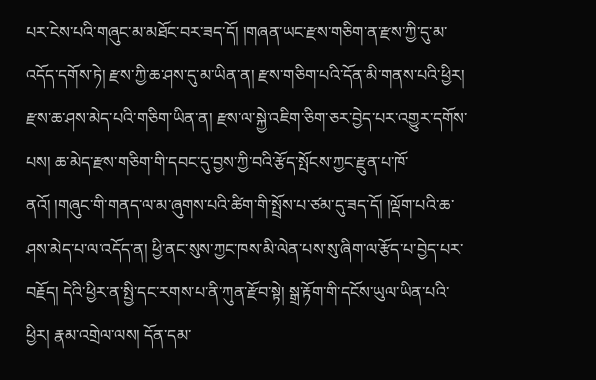པར་ངེས་པའི་གཞུང་མ་མཐོང་བར་ཟད་དོ། །གཞན་ཡང་རྫས་གཅིག་ན་རྫས་ཀྱི་དུ་མ་འདོད་དགོས་ཏེ། རྫས་ཀྱི་ཆ་ཤས་དུ་མ་ཡིན་ན། རྫས་གཅིག་པའི་དོན་མི་གནས་པའི་ཕྱིར། རྫས་ཆ་ཤས་མེད་པའི་གཅིག་ཡིན་ན། རྫས་ལ་སྐྱེ་འཇིག་ཅིག་ཅར་བྱེད་པར་འགྱུར་དགོས་པས། ཆ་མེད་རྫས་གཅིག་གི་དབང་དུ་བྱས་ཀྱི་བའི་རྩོད་སྤོངས་ཀྱང་རྫུན་པ་ཁོ་ནའོ། །གཞུང་གི་གནད་ལ་མ་ཞུགས་པའི་ཚིག་གི་སྤྲོས་པ་ཙམ་དུ་ཟད་དོ། །ལྡོག་པའི་ཆ་ཤས་མེད་པ་ལ་འདོད་ན། ཕྱི་ནང་སུས་ཀྱང་ཁས་མི་ལེན་པས་སུ་ཞིག་ལ་རྩོད་པ་བྱེད་པར་བརྗོད། དེའི་ཕྱིར་ན་སྤྱི་དང་རགས་པ་ནི་ཀུན་རྫོབ་སྟེ། སྒྲ་རྟོག་གི་དངོས་ཡུལ་ཡིན་པའི་ཕྱིར། རྣམ་འགྲེལ་ལས། དོན་དམ་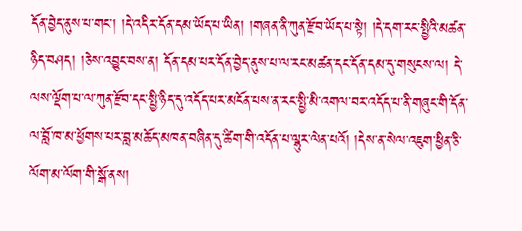དོན་བྱེད་ནུས་པ་གང་། །དེ་འདིར་དོན་དམ་ཡོད་པ་ཡིན། །གཞན་ནི་ཀུན་རྫོབ་ཡོད་པ་སྟེ། །དེ་དག་རང་སྤྱིའི་མཚན་ཉིད་བཤད། །ཅེས་འབྱུང་བས་ན། དོན་དམ་པར་དོན་བྱེད་ནུས་པ་ལ་རང་མཚན་དང་དོན་དམ་དུ་གསུངས་ལ། དེ་ལས་ལྡོག་པ་ལ་ཀུན་རྫོབ་དང་སྤྱི་ཉིད་དུ་འདོད་པར་མངོན་པས་ན་རང་སྤྱི་མི་འགལ་བར་འདོད་པ་ནི་གཞུང་གི་དོན་ལ་བློ་ཁ་མ་ཕྱོགས་པར་བླ་མཆོད་མཁན་བཞིན་དུ་ཚིག་གི་འདོན་པ་ལྷུར་ལེན་པའོ། །དེས་ན་སེལ་འཇུག་ཕྱིན་ཅི་ལོག་མ་ལོག་གི་སྒོ་ནས།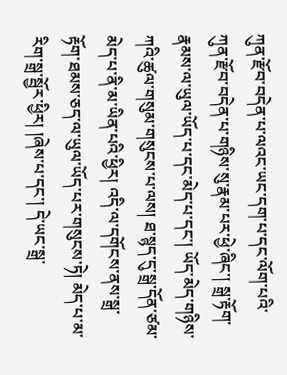ཀུན་རྫོབ་བདེན་པ་ལའང་ཡང་དག་པ་དང་ལོག་པའི་ཀུན་རྫོབ་བདེན་པ་གཉིས་སུ་རྣམ་པར་ཕྱེ་ཞིང་། སྒྲ་རྟོག་རྣམས་ལ་ཡུལ་ཡོད་པ་དང་མེད་པ་དང་། ཡོད་མེད་གཉིས་ཀའི་ཚུལ་གསུམ་གསུངས་པ་ལས། ཐ་སྙད་དུ་སྒྲ་དོན་ཙམ་མེད་པ་ནི་མ་ཡིན་པའི་ཕྱིར། འདི་ལ་དགོངས་ནས་སྒྲ་རྟོག་ཐམས་ཅད་ལ་ཡུལ་ཡོད་པར་གསུངས་ཏེ། མེད་པ་མ་རིག་སྒྲ་སྦྱོར་ཕྱིར། །ཞེས་པ་དང་། དེ་ཡང་སྒྲ་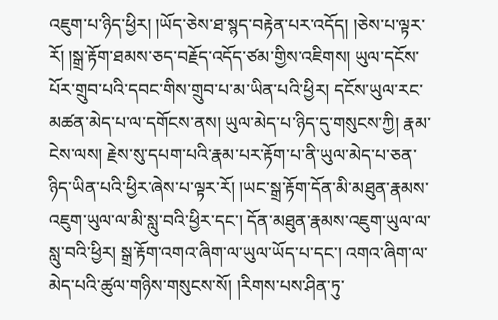འཇུག་པ་ཉིད་ཕྱིར། །ཡོད་ཅེས་ཐ་སྙད་བརྟེན་པར་འདོད། །ཅེས་པ་ལྟར་རོ། །སྒྲ་རྟོག་ཐམས་ཅད་བརྗོད་འདོད་ཙམ་གྱིས་འཇིགས། ཡུལ་དངོས་པོར་གྲུབ་པའི་དབང་གིས་གྲུབ་པ་མ་ཡིན་པའི་ཕྱིར། དངོས་ཡུལ་རང་མཚན་མེད་པ་ལ་དགོངས་ནས། ཡུལ་མེད་པ་ཉིད་དུ་གསུངས་ཀྱི། རྣམ་ངེས་ལས། རྗེས་སུ་དཔག་པའི་རྣམ་པར་རྟོག་པ་ནི་ཡུལ་མེད་པ་ཅན་ཉིད་ཡིན་པའི་ཕྱིར་ཞེས་པ་ལྟར་རོ། །ཡང་སྒྲ་རྟོག་དོན་མི་མཐུན་རྣམས་འཇུག་ཡུལ་ལ་མི་སླུ་བའི་ཕྱིར་དང་། དོན་མཐུན་རྣམས་འཇུག་ཡུལ་ལ་སླུ་བའི་ཕྱིར། སྒྲ་རྟོག་འགའ་ཞིག་ལ་ཡུལ་ཡོད་པ་དང་། འགའ་ཞིག་ལ་མེད་པའི་ཚུལ་གཉིས་གསུངས་སོ། །རིགས་པས་ཤིན་ཏུ་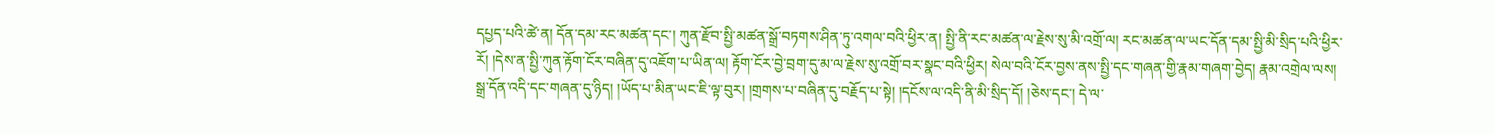དཔྱད་པའི་ཚེ་ན། དོན་དམ་རང་མཚན་དང་། ཀུན་རྫོབ་སྤྱི་མཚན་སྒྲོ་བཏགས་ཤིན་ཏུ་འགལ་བའི་ཕྱིར་ན། སྤྱི་ནི་རང་མཚན་ལ་རྗེས་སུ་མི་འགྲོ་ལ། རང་མཚན་ལ་ཡང་དོན་དམ་སྤྱི་མི་སྲིད་པའི་ཕྱིར་རོ། །དེས་ན་སྤྱི་ཀུན་རྟོག་ངོར་བཞིན་དུ་འཇོག་པ་ཡིན་ལ། རྟོག་ངོར་བྱེ་བྲག་དུ་མ་ལ་རྗེས་སུ་འགྲོ་བར་སྣང་བའི་ཕྱིར། སེལ་བའི་ངོར་བྱས་ནས་སྤྱི་དང་གཞན་གྱི་རྣམ་གཞག་བྱེད། རྣམ་འགྲེལ་ལས། སྒྲ་དོན་འདི་དང་གཞན་དུ་ཉིད། །ཡོད་པ་མིན་ཡང་ཇི་ལྟ་བུར། །གྲགས་པ་བཞིན་དུ་བརྗོད་པ་སྟེ། །དངོས་ལ་འདི་ནི་མི་སྲིད་དོ། །ཅེས་དང་། དེ་ལ་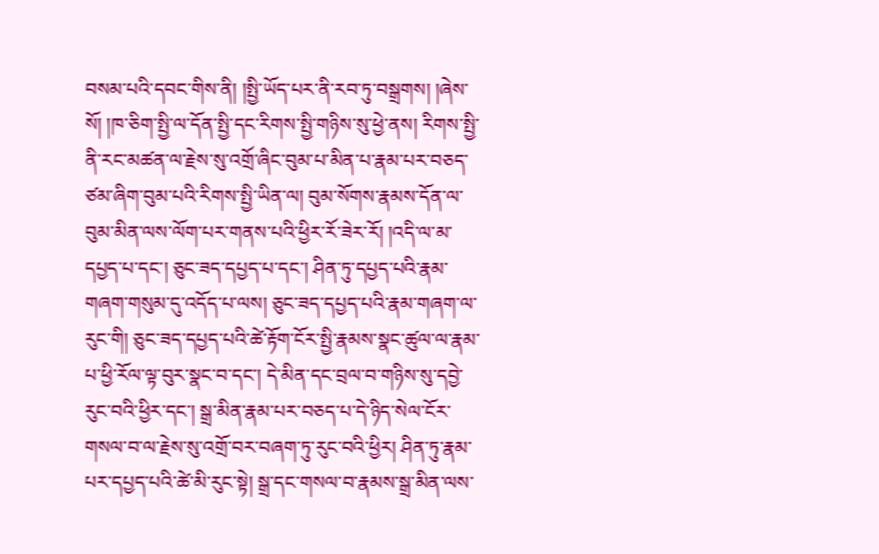བསམ་པའི་དབང་གིས་ནི། །སྤྱི་ཡོད་པར་ནི་རབ་ཏུ་བསྒྲགས། །ཞེས་སོ། །ཁ་ཅིག་སྤྱི་ལ་དོན་སྤྱི་དང་རིགས་སྤྱི་གཉིས་སུ་ཕྱེ་ནས། རིགས་སྤྱི་ནི་རང་མཚན་ལ་རྗེས་སུ་འགྲོ་ཞིང་བུམ་པ་མིན་པ་རྣམ་པར་བཅད་ཙམ་ཞིག་བུམ་པའི་རིགས་སྤྱི་ཡིན་ལ། བུམ་སོགས་རྣམས་དོན་ལ་བུམ་མིན་ལས་ལོག་པར་གནས་པའི་ཕྱིར་རོ་ཟེར་རོ། །འདི་ལ་མ་དཔྱད་པ་དང་། ཅུང་ཟད་དཔྱད་པ་དང་། ཤིན་ཏུ་དཔྱད་པའི་རྣམ་གཞག་གསུམ་དུ་འདོད་པ་ལས། ཅུང་ཟད་དཔྱད་པའི་རྣམ་གཞག་ལ་རུང་གི། ཅུང་ཟད་དཔྱད་པའི་ཚེ་རྟོག་ངོར་སྤྱི་རྣམས་སྣང་ཚུལ་ལ་རྣམ་པ་ཕྱི་རོལ་ལྟ་བུར་སྣང་བ་དང་། དེ་མིན་དང་བྲལ་བ་གཉིས་སུ་དབྱེ་རུང་བའི་ཕྱིར་དང་། སྒྲ་མིན་རྣམ་པར་བཅད་པ་དེ་ཉིད་སེལ་ངོར་གསལ་བ་ལ་རྗེས་སུ་འགྲོ་བར་བཞག་ཏུ་རུང་བའི་ཕྱིར། ཤིན་ཏུ་རྣམ་པར་དཔྱད་པའི་ཚེ་མི་རུང་སྟེ། སྒྲ་དང་གསལ་བ་རྣམས་སྒྲ་མིན་ལས་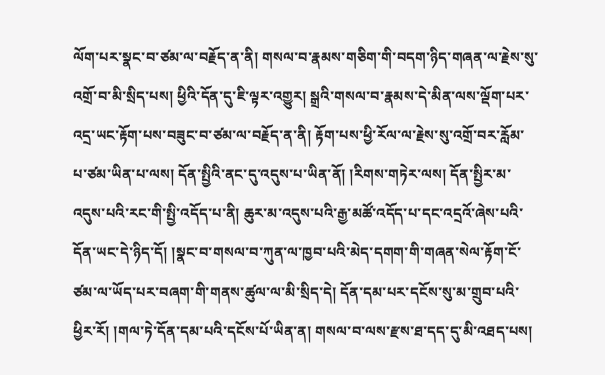ལོག་པར་སྣང་བ་ཙམ་ལ་བརྗོད་ན་ནི། གསལ་བ་རྣམས་གཅིག་གི་བདག་ཉིད་གཞན་ལ་རྗེས་སུ་འགྲོ་བ་མི་སྲིད་པས། ཕྱིའི་དོན་དུ་ཇི་ལྟར་འགྱུར། སྒྲའི་གསལ་བ་རྣམས་དེ་མིན་ལས་ལྡོག་པར་འདྲ་ཡང་རྟོག་པས་བཟུང་བ་ཙམ་ལ་བརྗོད་ན་ནི། རྟོག་པས་ཕྱི་རོལ་ལ་རྗེས་སུ་འགྲོ་བར་རློམ་པ་ཙམ་ཡིན་པ་ལས། དོན་སྤྱིའི་ནང་དུ་འདུས་པ་ཡིན་ནོ། །རིགས་གཏེར་ལས། དོན་སྤྱིར་མ་འདུས་པའི་རང་གི་སྤྱི་འདོད་པ་ནི། ཆུར་མ་འདུས་པའི་རྒྱ་མཚོ་འདོད་པ་དང་འདྲའོ་ཞེས་པའི་དོན་ཡང་དེ་ཉིད་དོ། །སྣང་བ་གསལ་བ་ཀུན་ལ་ཁྱབ་པའི་མེད་དགག་གི་གཞན་སེལ་རྟོག་ངོ་ཙམ་ལ་ཡོད་པར་བཞག་གི་གནས་ཚུལ་ལ་མི་སྲིད་དེ། དོན་དམ་པར་དངོས་སུ་མ་གྲུབ་པའི་ཕྱིར་རོ། །གལ་ཏེ་དོན་དམ་པའི་དངོས་པོ་ཡིན་ན། གསལ་བ་ལས་རྫས་ཐ་དད་དུ་མི་འཐད་པས།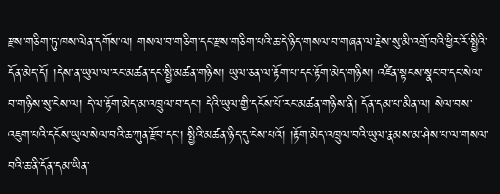རྫས་གཅིག་ཏུ་ཁས་ལེན་དགོས་ལ། གསལ་བ་གཅིག་དང་རྫས་གཅིག་པའི་ཆ་དེ་ཉིད་གསལ་བ་གཞན་ལ་རྗེས་སུ་མི་འགྲོ་བའི་ཕྱིར་རོ་སྤྱིའི་དོན་མེད་དོ། །དེས་ན་ཡུལ་ལ་རང་མཚན་དང་སྤྱི་མཚན་གཉིས། ཡུལ་ཅན་ལ་རྟོག་པ་དང་རྟོག་མེད་གཉིས། འཛིན་སྟངས་སྣང་བ་དང་སེལ་བ་གཉིས་སུ་ངེས་ལ། དེ་ལ་རྟོག་མེད་མ་འཁྲུལ་བ་དང་། དེའི་ཡུལ་གྱི་དངོས་པོ་རང་མཚན་གཉིས་ནི། དོན་དམ་པ་མིན་ལ། སེལ་བས་འཇུག་པའི་དངོས་ཡུལ་སེལ་བའི་ཆ་ཀུན་རྫོབ་དང་། སྤྱིའི་མཚན་ཉིད་དུ་ངེས་པའོ། །རྟོག་མེད་འཁྲུལ་བའི་ཡུལ་རྣམས་མ་ཤེས་པ་ལ་གསལ་བའི་ཆ་ནི་དོན་དམ་ཡིན་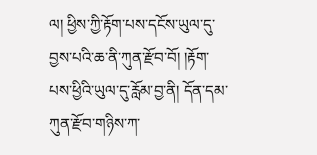ལ། ཕྱིས་ཀྱི་རྟོག་པས་དངོས་ཡུལ་དུ་བྱས་པའི་ཆ་ནི་ཀུན་རྫོབ་བོ། །རྟོག་པས་ཕྱིའི་ཡུལ་དུ་རློམ་བྱ་ནི། དོན་དམ་ཀུན་རྫོབ་གཉིས་ཀ་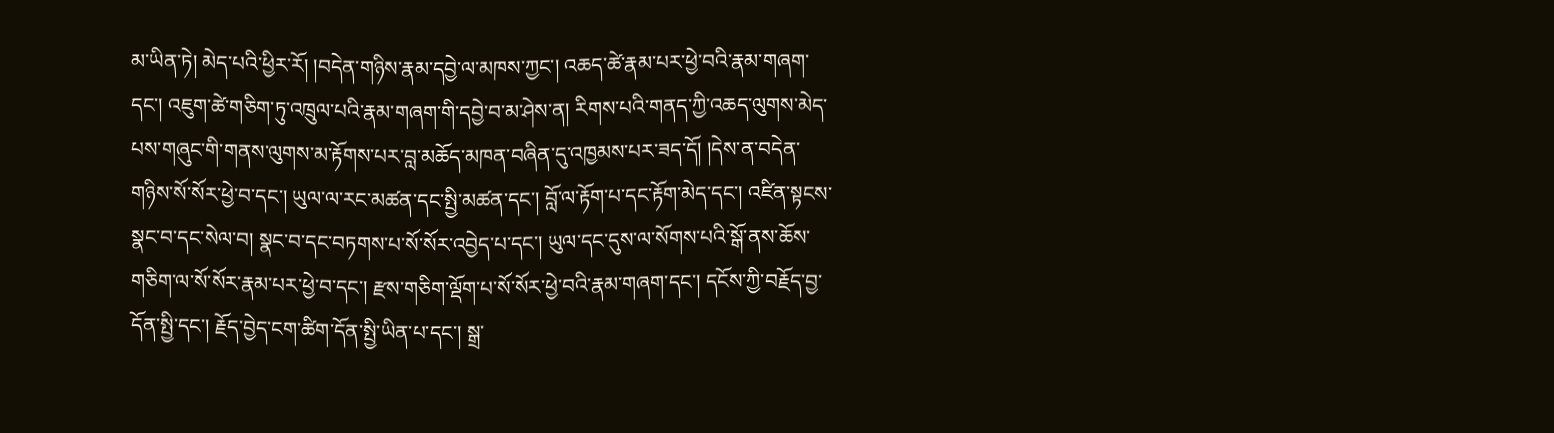མ་ཡིན་ཏེ། མེད་པའི་ཕྱིར་རོ། །བདེན་གཉིས་རྣམ་དབྱེ་ལ་མཁས་ཀྱང་། འཆད་ཚེ་རྣམ་པར་ཕྱེ་བའི་རྣམ་གཞག་དང་། འཇུག་ཚེ་གཅིག་ཏུ་འཁྲུལ་པའི་རྣམ་གཞག་གི་དབྱེ་བ་མ་ཤེས་ན། རིགས་པའི་གནད་ཀྱི་འཆད་ལུགས་མེད་པས་གཞུང་གི་གནས་ལུགས་མ་རྟོགས་པར་བླ་མཆོད་མཁན་བཞིན་དུ་འཁྱམས་པར་ཟད་དོ། །དེས་ན་བདེན་གཉིས་སོ་སོར་ཕྱེ་བ་དང་། ཡུལ་ལ་རང་མཚན་དང་སྤྱི་མཚན་དང་། བློ་ལ་རྟོག་པ་དང་རྟོག་མེད་དང་། འཛིན་སྟངས་སྣང་བ་དང་སེལ་བ། སྣང་བ་དང་བཏགས་པ་སོ་སོར་འབྱེད་པ་དང་། ཡུལ་དང་དུས་ལ་སོགས་པའི་སྒོ་ནས་ཆོས་གཅིག་ལ་སོ་སོར་རྣམ་པར་ཕྱེ་བ་དང་། རྫས་གཅིག་ལྡོག་པ་སོ་སོར་ཕྱེ་བའི་རྣམ་གཞག་དང་། དངོས་ཀྱི་བརྗོད་བྱ་དོན་སྤྱི་དང་། རྗོད་བྱེད་ངག་ཚིག་དོན་སྤྱི་ཡིན་པ་དང་། སྒྲ་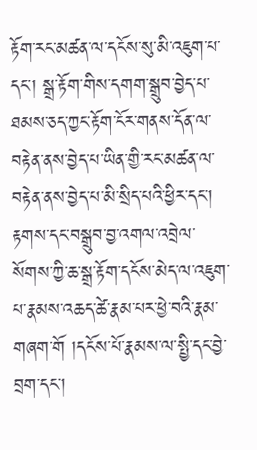རྟོག་རང་མཚན་ལ་དངོས་སུ་མི་འཇུག་པ་དང་། སྒྲ་རྟོག་གིས་དགག་སྒྲུབ་བྱེད་པ་ཐམས་ཅད་ཀྱང་རྟོག་ངོར་གནས་དོན་ལ་བརྟེན་ནས་བྱེད་པ་ཡིན་གྱི་རང་མཚན་ལ་བརྟེན་ནས་བྱེད་པ་མི་སྲིད་པའི་ཕྱིར་དང་། རྟགས་དང་བསྒྲུབ་བྱ་འགལ་འབྲེལ་སོགས་ཀྱི་ཆ་སྒྲ་རྟོག་དངོས་མེད་ལ་འཇུག་པ་རྣམས་འཆད་ཚེ་རྣམ་པར་ཕྱེ་བའི་རྣམ་གཞག་གོ །དངོས་པོ་རྣམས་ལ་སྤྱི་དང་བྱེ་བྲག་དང་།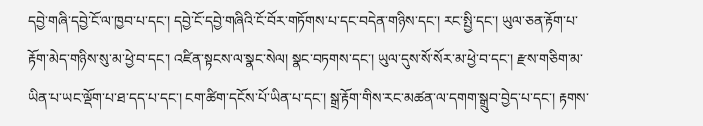དབྱེ་གཞི་དབྱེ་ངོ་ལ་ཁྱབ་པ་དང་། དབྱེ་ངོ་དབྱེ་གཞིའི་ངོ་བོར་གཏོགས་པ་དང་བདེན་གཉིས་དང་། རང་སྤྱི་དང་། ཡུལ་ཅན་རྟོག་པ་རྟོག་མེད་གཉིས་སུ་མ་ཕྱེ་བ་དང་། འཛིན་སྟངས་ལ་སྣང་སེལ། སྣང་བཏགས་དང་། ཡུལ་དུས་སོ་སོར་མ་ཕྱེ་བ་དང་། རྫས་གཅིག་མ་ཡིན་པ་ཡང་ལྡོག་པ་ཐ་དད་པ་དང་། ངག་ཚིག་དངོས་པོ་ཡིན་པ་དང་། སྒྲ་རྟོག་གིས་རང་མཚན་ལ་དགག་སྒྲུབ་བྱེད་པ་དང་། རྟགས་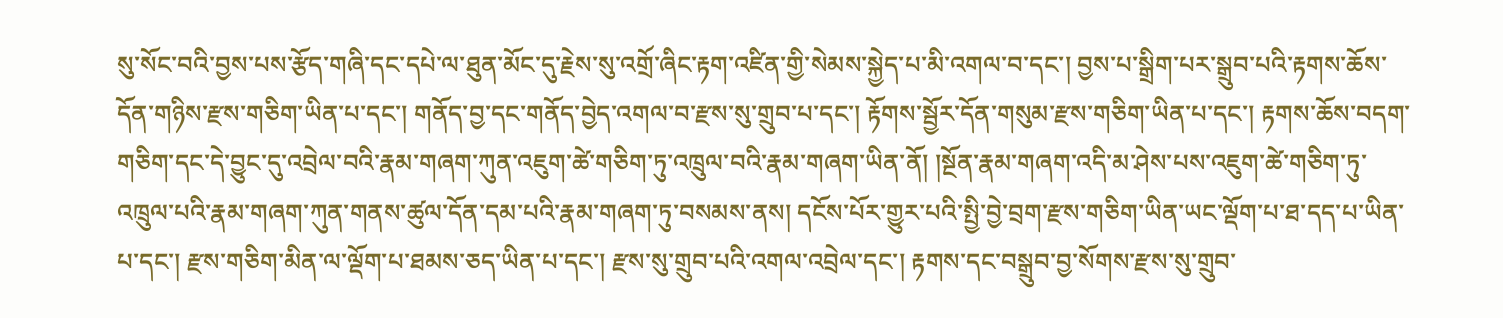སུ་སོང་བའི་བྱས་པས་རྩོད་གཞི་དང་དཔེ་ལ་ཐུན་མོང་དུ་རྗེས་སུ་འགྲོ་ཞིང་རྟག་འཛིན་གྱི་སེམས་སྐྱེད་པ་མི་འགལ་བ་དང་། བྱས་པ་སྒྲིག་པར་སྒྲུབ་པའི་རྟགས་ཆོས་དོན་གཉིས་རྫས་གཅིག་ཡིན་པ་དང་། གནོད་བྱ་དང་གནོད་བྱེད་འགལ་བ་རྫས་སུ་གྲུབ་པ་དང་། རྟོགས་སྦྱོར་དོན་གསུམ་རྫས་གཅིག་ཡིན་པ་དང་། རྟགས་ཆོས་བདག་གཅིག་དང་དེ་བྱུང་དུ་འབྲེལ་བའི་རྣམ་གཞག་ཀུན་འཇུག་ཚེ་གཅིག་ཏུ་འཁྲུལ་བའི་རྣམ་གཞག་ཡིན་ནོ། །སྔོན་རྣམ་གཞག་འདི་མ་ཤེས་པས་འཇུག་ཚེ་གཅིག་ཏུ་འཁྲུལ་པའི་རྣམ་གཞག་ཀུན་གནས་ཚུལ་དོན་དམ་པའི་རྣམ་གཞག་ཏུ་བསམས་ནས། དངོས་པོར་གྱུར་པའི་སྤྱི་བྱེ་བྲག་རྫས་གཅིག་ཡིན་ཡང་ལྡོག་པ་ཐ་དད་པ་ཡིན་པ་དང་། རྫས་གཅིག་མིན་ལ་ལྡོག་པ་ཐམས་ཅད་ཡིན་པ་དང་། རྫས་སུ་གྲུབ་པའི་འགལ་འབྲེལ་དང་། རྟགས་དང་བསྒྲུབ་བྱ་སོགས་རྫས་སུ་གྲུབ་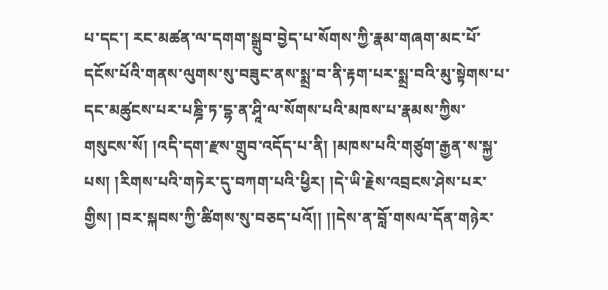པ་དང་། རང་མཚན་ལ་དགག་སྒྲུབ་བྱེད་པ་སོགས་ཀྱི་རྣམ་གཞག་མང་པོ་དངོས་པོའི་གནས་ལུགས་སུ་བཟུང་ནས་སྨྲ་བ་ནི་རྟག་པར་སྨྲ་བའི་མུ་སྟེགས་པ་དང་མཚུངས་པར་པཎྜི་ཏ་དྷ་ན་ཤཱི་ལ་སོགས་པའི་མཁས་པ་རྣམས་ཀྱིས་གསུངས་སོ། །འདི་དག་རྫས་གྲུབ་འདོད་པ་ནི། །མཁས་པའི་གཙུག་རྒྱན་ས་སྐྱ་པས། །རིགས་པའི་གཏེར་དུ་བཀག་པའི་ཕྱིར། །དེ་ཡི་རྗེས་འབྲངས་ཤེས་པར་གྱིས། །བར་སྐབས་ཀྱི་ཚིགས་སུ་བཅད་པའོ།། །།དེས་ན་བློ་གསལ་དོན་གཉེར་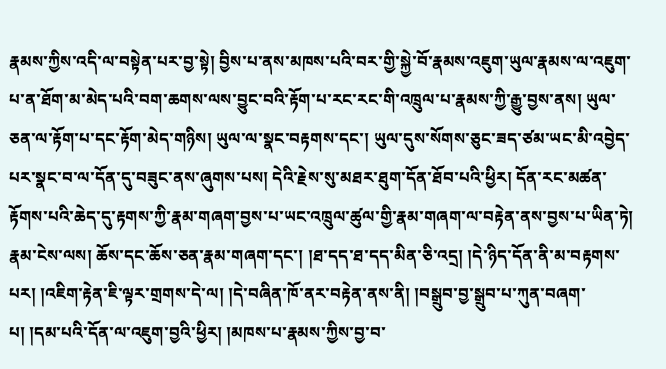རྣམས་ཀྱིས་འདི་ལ་བསྟེན་པར་བྱ་སྟེ། བྱིས་པ་ནས་མཁས་པའི་བར་གྱི་སྐྱེ་བོ་རྣམས་འཇུག་ཡུལ་རྣམས་ལ་འཇུག་པ་ན་ཐོག་མ་མེད་པའི་བག་ཆགས་ལས་བྱུང་བའི་རྟོག་པ་རང་རང་གི་འཁྲུལ་པ་རྣམས་ཀྱི་རྒྱུ་བྱས་ནས། ཡུལ་ཅན་ལ་རྟོག་པ་དང་རྟོག་མེད་གཉིས། ཡུལ་ལ་སྣང་བརྟགས་དང་། ཡུལ་དུས་སོགས་ཅུང་ཟད་ཙམ་ཡང་མི་འབྱེད་པར་སྣང་བ་ལ་དོན་དུ་བཟུང་ནས་ཞུགས་པས། དེའི་རྗེས་སུ་མཐར་ཐུག་དོན་ཐོབ་པའི་ཕྱིར། དོན་རང་མཚན་རྟོགས་པའི་ཆེད་དུ་རྟགས་ཀྱི་རྣམ་གཞག་བྱས་པ་ཡང་འཁྲུལ་ཚུལ་གྱི་རྣམ་གཞག་ལ་བརྟེན་ནས་བྱས་པ་ཡིན་ཏེ། རྣམ་ངེས་ལས། ཆོས་དང་ཆོས་ཅན་རྣམ་གཞག་དང་། །ཐ་དད་ཐ་དད་མིན་ཅི་འདྲ། །དེ་ཉིད་དོན་ནི་མ་བརྟགས་པར། །འཇིག་རྟེན་ཇི་ལྟར་གྲགས་དེ་ལ། །དེ་བཞིན་ཁོ་ནར་བརྟེན་ནས་ནི། །བསྒྲུབ་བྱ་སྒྲུབ་པ་ཀུན་བཞག་པ། །དམ་པའི་དོན་ལ་འཇུག་བྱའི་ཕྱིར། །མཁས་པ་རྣམས་ཀྱིས་བྱ་བ་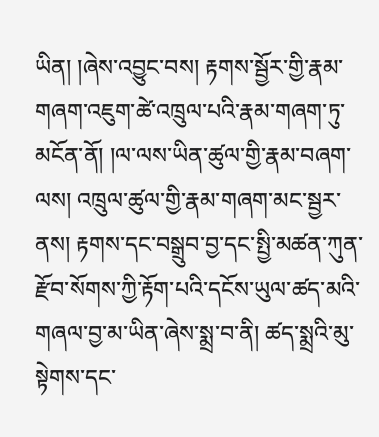ཡིན། །ཞེས་འབྱུང་བས། རྟགས་སྦྱོར་གྱི་རྣམ་གཞག་འཇུག་ཚེ་འཁྲུལ་པའི་རྣམ་གཞག་ཏུ་མངོན་ནོ། །ལ་ལས་ཡིན་ཚུལ་གྱི་རྣམ་བཞག་ལས། འཁྲུལ་ཚུལ་གྱི་རྣམ་གཞག་མང་སྦྱར་ནས། རྟགས་དང་བསྒྲུབ་བྱ་དང་སྤྱི་མཚན་ཀུན་རྫོབ་སོགས་ཀྱི་རྟོག་པའི་དངོས་ཡུལ་ཚད་མའི་གཞལ་བྱ་མ་ཡིན་ཞེས་སྨྲ་བ་ནི། ཚད་སྨྲའི་མུ་སྟེགས་དང་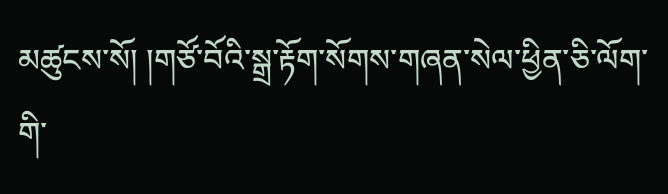མཚུངས་སོ། །གཙོ་བོའི་སྒྲ་རྟོག་སོགས་གཞན་སེལ་ཕྱིན་ཅི་ལོག་གི་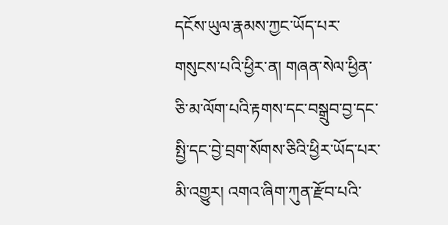དངོས་ཡུལ་རྣམས་ཀྱང་ཡོད་པར་གསུངས་པའི་ཕྱིར་ན། གཞན་སེལ་ཕྱིན་ཅི་མ་ལོག་པའི་རྟགས་དང་བསྒྲུབ་བྱ་དང་སྤྱི་དང་བྱེ་བྲག་སོགས་ཅིའི་ཕྱིར་ཡོད་པར་མི་འགྱུར། འགའ་ཞིག་ཀུན་རྫོབ་པའི་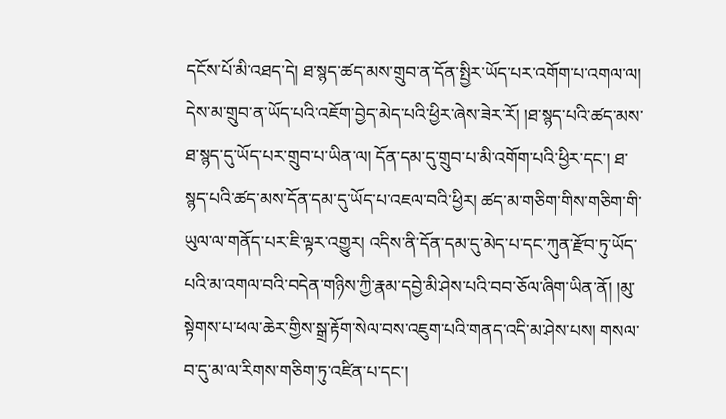དངོས་པོ་མི་འཐད་དེ། ཐ་སྙད་ཚད་མས་གྲུབ་ན་དོན་སྤྱིར་ཡོད་པར་འགོག་པ་འགལ་ལ། དེས་མ་གྲུབ་ན་ཡོད་པའི་འཇོག་བྱེད་མེད་པའི་ཕྱིར་ཞེས་ཟེར་རོ། །ཐ་སྙད་པའི་ཚད་མས་ཐ་སྙད་དུ་ཡོད་པར་གྲུབ་པ་ཡིན་ལ། དོན་དམ་དུ་གྲུབ་པ་མི་འགོག་པའི་ཕྱིར་དང་། ཐ་སྙད་པའི་ཚད་མས་དོན་དམ་དུ་ཡོད་པ་འཇལ་བའི་ཕྱིར། ཚད་མ་གཅིག་གིས་གཅིག་གི་ཡུལ་ལ་གནོད་པར་ཇི་ལྟར་འགྱུར། འདིས་ནི་དོན་དམ་དུ་མེད་པ་དང་ཀུན་རྫོབ་ཏུ་ཡོད་པའི་མ་འགལ་བའི་བདེན་གཉིས་ཀྱི་རྣམ་དབྱེ་མི་ཤེས་པའི་བབ་ཅོལ་ཞིག་ཡིན་ནོ། །མུ་སྟེགས་པ་ཕལ་ཆེར་གྱིས་སྒྲ་རྟོག་སེལ་བས་འཇུག་པའི་གནད་འདི་མ་ཤེས་པས། གསལ་བ་དུ་མ་ལ་རིགས་གཅིག་ཏུ་འཛིན་པ་དང་།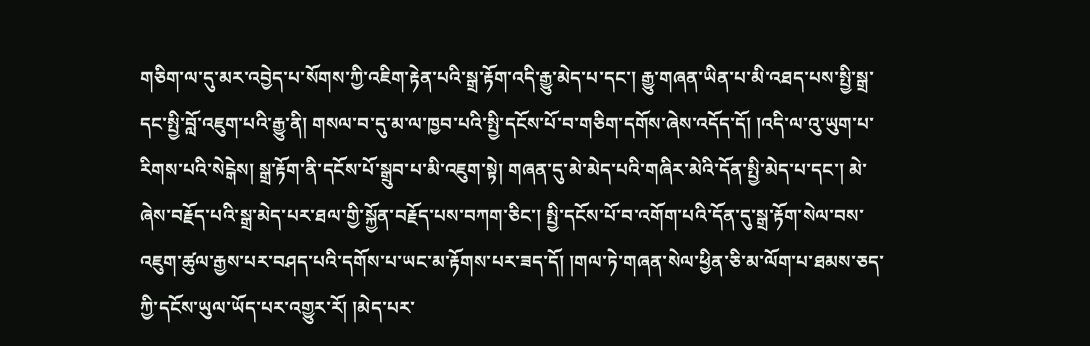གཅིག་ལ་དུ་མར་འབྱེད་པ་སོགས་ཀྱི་འཇིག་རྟེན་པའི་སྒྲ་རྟོག་འདི་རྒྱུ་མེད་པ་དང་། རྒྱུ་གཞན་ཡིན་པ་མི་འཐད་པས་སྤྱི་སྒྲ་དང་སྤྱི་བློ་འཇུག་པའི་རྒྱུ་ནི། གསལ་བ་དུ་མ་ལ་ཁྱབ་པའི་སྤྱི་དངོས་པོ་བ་གཅིག་དགོས་ཞེས་འདོད་དོ། །འདི་ལ་འུ་ཡུག་པ་རིགས་པའི་སེངྒེས། སྒྲ་རྟོག་ནི་དངོས་པོ་སྒྲུབ་པ་མི་འཇུག་སྟེ། གཞན་དུ་མེ་མེད་པའི་གཞིར་མེའི་དོན་སྤྱི་མེད་པ་དང་། མེ་ཞེས་བརྗོད་པའི་སྒྲ་མེད་པར་ཐལ་གྱི་སྐྱོན་བརྗོད་པས་བཀག་ཅིང་། སྤྱི་དངོས་པོ་བ་འགོག་པའི་དོན་དུ་སྒྲ་རྟོག་སེལ་བས་འཇུག་ཚུལ་རྒྱས་པར་བཤད་པའི་དགོས་པ་ཡང་མ་རྟོགས་པར་ཟད་དོ། །གལ་ཏེ་གཞན་སེལ་ཕྱིན་ཅི་མ་ལོག་པ་ཐམས་ཅད་ཀྱི་དངོས་ཡུལ་ཡོད་པར་འགྱུར་རོ། །མེད་པར་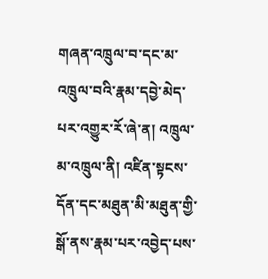གཞན་འཁྲུལ་བ་དང་མ་འཁྲུལ་བའི་རྣམ་དབྱེ་མེད་པར་འགྱུར་རོ་ཞེ་ན། འཁྲུལ་མ་འཁྲུལ་ནི། འཛིན་སྟངས་དོན་དང་མཐུན་མི་མཐུན་གྱི་སྒོ་ནས་རྣམ་པར་འབྱེད་པས་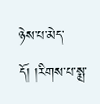ཉེས་པ་མེད་དོ། །རིགས་པ་སྨྲ་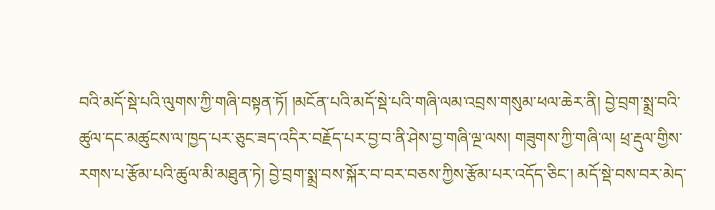བའི་མདོ་སྡེ་པའི་ལུགས་ཀྱི་གཞི་བསྟན་ཏོ། །མངོན་པའི་མདོ་སྡེ་པའི་གཞི་ལམ་འབྲས་གསུམ་ཕལ་ཆེར་ནི། བྱེ་བྲག་སྨྲ་བའི་ཚུལ་དང་མཚུངས་ལ་ཁྱད་པར་ཅུང་ཟད་འདིར་བརྗོད་པར་བྱ་བ་ནི་ཤེས་བྱ་གཞི་ལྔ་ལས། གཟུགས་ཀྱི་གཞི་ལ། ཕྲ་རྡུལ་གྱིས་རགས་པ་རྩོམ་པའི་ཚུལ་མི་མཐུན་ཏེ། བྱེ་བྲག་སྨྲ་བས་སྐོར་བ་བར་བཅས་ཀྱིས་རྩོམ་པར་འདོད་ཅིང་། མདོ་སྡེ་བས་བར་མེད་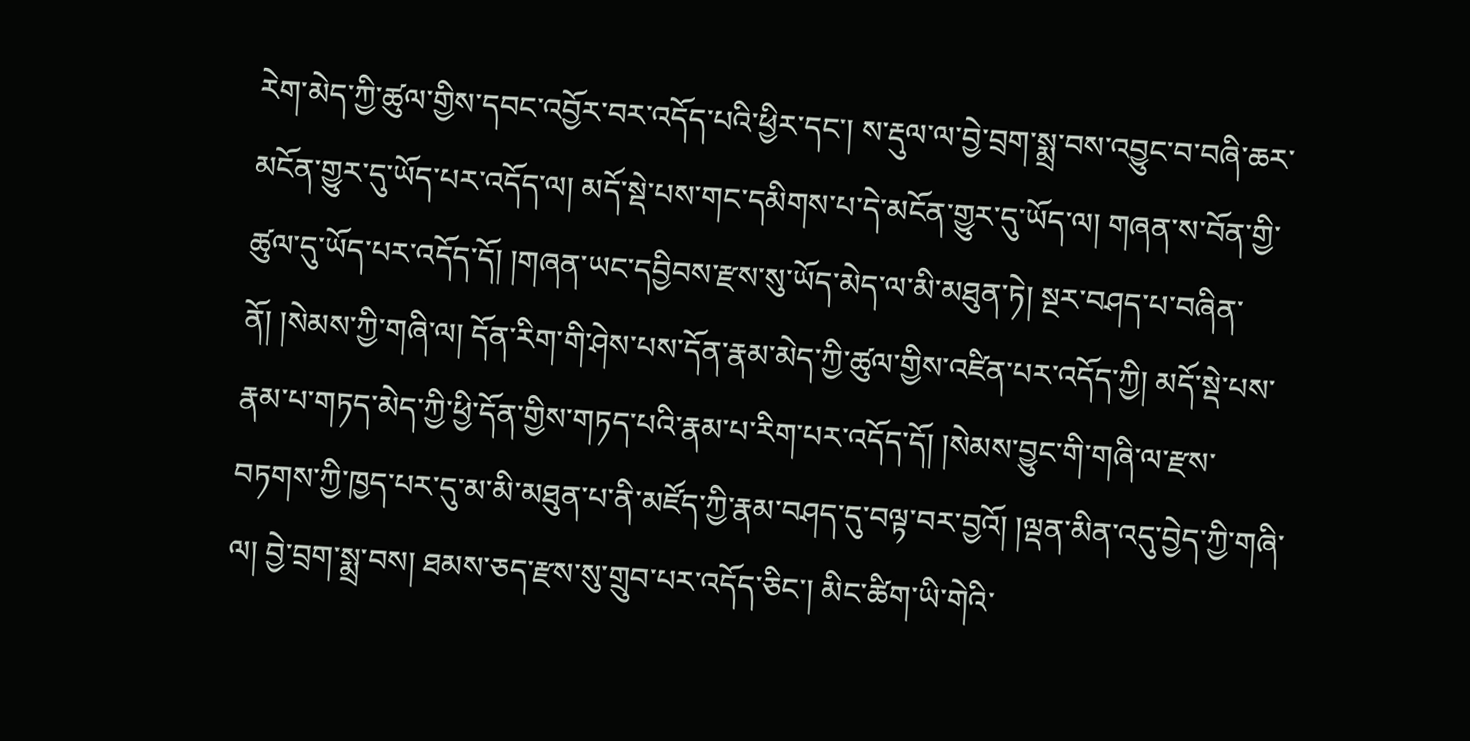རེག་མེད་ཀྱི་ཚུལ་གྱིས་དབང་འབྱོར་བར་འདོད་པའི་ཕྱིར་དང་། ས་རྡུལ་ལ་བྱེ་བྲག་སྨྲ་བས་འབྱུང་བ་བཞི་ཆར་མངོན་གྱུར་དུ་ཡོད་པར་འདོད་ལ། མདོ་སྡེ་པས་གང་དམིགས་པ་དེ་མངོན་གྱུར་དུ་ཡོད་ལ། གཞན་ས་བོན་གྱི་ཚུལ་དུ་ཡོད་པར་འདོད་དོ། །གཞན་ཡང་དབྱིབས་རྫས་སུ་ཡོད་མེད་ལ་མི་མཐུན་ཏེ། སྔར་བཤད་པ་བཞིན་ནོ། །སེམས་ཀྱི་གཞི་ལ། དོན་རིག་གི་ཤེས་པས་དོན་རྣམ་མེད་ཀྱི་ཚུལ་གྱིས་འཛིན་པར་འདོད་ཀྱི། མདོ་སྡེ་པས་རྣམ་པ་གཏད་མེད་ཀྱི་ཕྱི་དོན་གྱིས་གཏད་པའི་རྣམ་པ་རིག་པར་འདོད་དོ། །སེམས་བྱུང་གི་གཞི་ལ་རྫས་བཏགས་ཀྱི་ཁྱད་པར་དུ་མ་མི་མཐུན་པ་ནི་མཛོད་ཀྱི་རྣམ་བཤད་དུ་བལྟ་བར་བྱའོ། །ལྡན་མིན་འདུ་བྱེད་ཀྱི་གཞི་ལ། བྱེ་བྲག་སྨྲ་བས། ཐམས་ཅད་རྫས་སུ་གྲུབ་པར་འདོད་ཅིང་། མིང་ཚིག་ཡི་གེའི་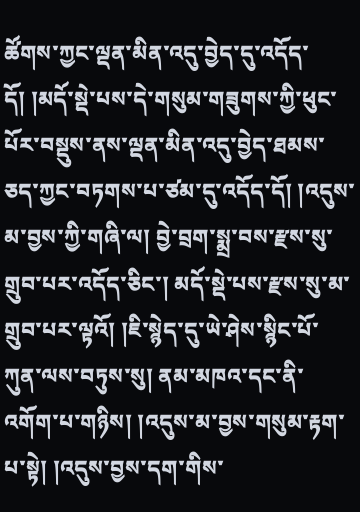ཚོགས་ཀྱང་ལྡན་མིན་འདུ་བྱེད་དུ་འདོད་དོ། །མདོ་སྡེ་པས་དེ་གསུམ་གཟུགས་ཀྱི་ཕུང་པོར་བསྡུས་ནས་ལྡན་མིན་འདུ་བྱེད་ཐམས་ཅད་ཀྱང་བཏགས་པ་ཙམ་དུ་འདོད་དོ། །འདུས་མ་བྱས་ཀྱི་གཞི་ལ། བྱེ་བྲག་སྨྲ་བས་རྫས་སུ་གྲུབ་པར་འདོད་ཅིང་། མདོ་སྡེ་པས་རྫས་སུ་མ་གྲུབ་པར་ལྟའོ། །ཇི་སྙེད་དུ་ཡེ་ཤེས་སྙིང་པོ་ཀུན་ལས་བཏུས་སུ། ནམ་མཁའ་དང་ནི་འགོག་པ་གཉིས། །འདུས་མ་བྱས་གསུམ་རྟག་པ་སྟེ། །འདུས་བྱས་དག་གིས་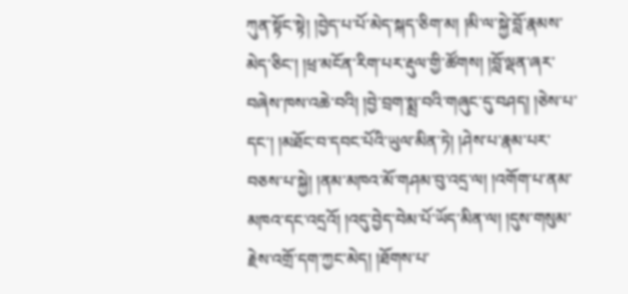ཀུན་སྟོང་སྟེ། །བྱེད་པ་པོ་མེད་སྐད་ཅིག་མ། །མི་ལ་སྐྱེ་བློ་རྣམས་མེད་ཅིང་། །ཕྲ་མངོན་རིག་པར་རྡུལ་གྱི་ཚོགས། །བློ་ལྡན་ཞར་བཞེས་ཁས་འཆེ་བའི། །བྱེ་བྲག་སྨྲ་བའི་གཞུང་དུ་བཤད། །ཅེས་པ་དང་། །མཐོང་བ་དབང་པོའི་ཡུལ་མིན་ཏེ། །ཤེས་པ་རྣམ་པར་བཅས་པ་སྐྱེ། །ནམ་མཁའ་མོ་གཤམ་བུ་འདྲ་ལ། །འགོག་པ་ནམ་མཁའ་དང་འདྲའོ། །འདུ་བྱེད་བེམ་པོ་ཡོད་མིན་ལ། །དུས་གསུམ་རྗེས་འགྲོ་དག་ཀྱང་མེད། །ཐོགས་པ་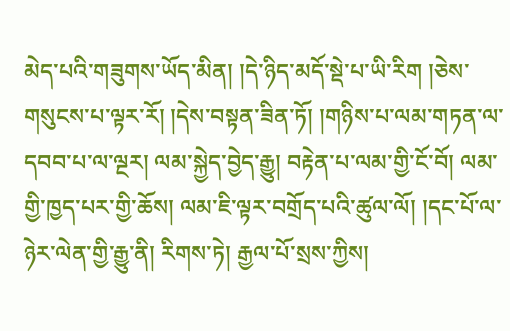མེད་པའི་གཟུགས་ཡོད་མིན། །དེ་ཉིད་མདོ་སྡེ་པ་ཡི་རིག །ཅེས་གསུངས་པ་ལྟར་རོ། །དེས་བསྟན་ཟིན་ཏོ། །གཉིས་པ་ལམ་གཏན་ལ་དབབ་པ་ལ་ལྔར། ལམ་སྐྱེད་བྱེད་རྒྱུ། བརྟེན་པ་ལམ་གྱི་ངོ་བོ། ལམ་གྱི་ཁྱད་པར་གྱི་ཆོས། ལམ་ཇི་ལྟར་བགྲོད་པའི་ཚུལ་ལོ། །དང་པོ་ལ་ཉེར་ལེན་གྱི་རྒྱུ་ནི། རིགས་ཏེ། རྒྱལ་པོ་སྲས་ཀྱིས།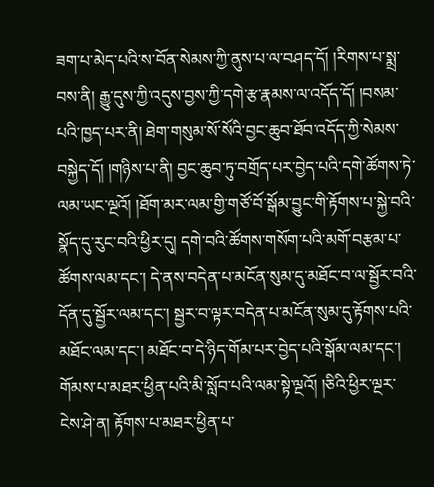ཟག་པ་མེད་པའི་ས་བོན་སེམས་ཀྱི་ནུས་པ་ལ་བཤད་དོ། །རིགས་པ་སྨྲ་བས་ནི། རྒྱུ་དུས་ཀྱི་འདུས་བྱས་ཀྱི་དགེ་རྩ་རྣམས་ལ་འདོད་དོ། །བསམ་པའི་ཁྱད་པར་ནི། ཐེག་གསུམ་སོ་སོའི་བྱང་ཆུབ་ཐོབ་འདོད་ཀྱི་སེམས་བསྐྱེད་དོ། །གཉིས་པ་ནི། བྱང་ཆུབ་ཏུ་བགྲོད་པར་བྱེད་པའི་དགེ་ཚོགས་ཏེ་ལམ་ཡང་ལྔའོ། །ཐོག་མར་ལམ་གྱི་གཙོ་བོ་སྒོམ་བྱུང་གི་རྟོགས་པ་སྐྱེ་བའི་སྣོད་དུ་རུང་བའི་ཕྱིར་དུ། དགེ་བའི་ཚོགས་གསོག་པའི་མགོ་བརྩམ་པ་ཚོགས་ལམ་དང་། དེ་ནས་བདེན་པ་མངོན་སུམ་དུ་མཐོང་བ་ལ་སྦྱོར་བའི་དོན་དུ་སྦྱོར་ལམ་དང་། སྦྱར་བ་ལྟར་བདེན་པ་མངོན་སུམ་དུ་རྟོགས་པའི་མཐོང་ལམ་དང་། མཐོང་བ་དེ་ཉིད་གོམ་པར་བྱེད་པའི་སྒོམ་ལམ་དང་། གོམས་པ་མཐར་ཕྱིན་པའི་མི་སློབ་པའི་ལམ་སྟེ་ལྔའོ། །ཅིའི་ཕྱིར་ལྔར་ངེས་ཤེ་ན། རྟོགས་པ་མཐར་ཕྱིན་པ་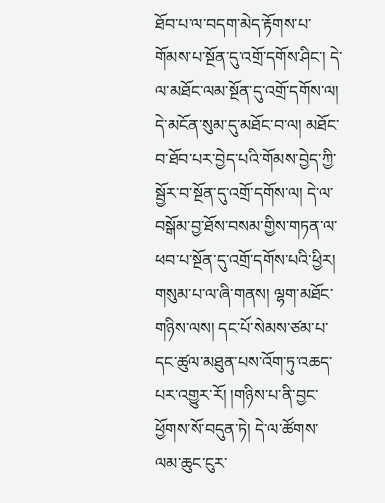ཐོབ་པ་ལ་བདག་མེད་རྟོགས་པ་གོམས་པ་སྔོན་དུ་འགྲོ་དགོས་ཤིང་། དེ་ལ་མཐོང་ལམ་སྔོན་དུ་འགྲོ་དགོས་ལ། དེ་མངོན་སུམ་དུ་མཐོང་བ་ལ། མཐོང་བ་ཐོབ་པར་བྱེད་པའི་གོམས་བྱེད་ཀྱི་སྦྱོར་བ་སྔོན་དུ་འགྲོ་དགོས་ལ། དེ་ལ་བསྒོམ་བྱ་ཐོས་བསམ་གྱིས་གཏན་ལ་ཕབ་པ་སྔོན་དུ་འགྲོ་དགོས་པའི་ཕྱིར། གསུམ་པ་ལ་ཞི་གནས། ལྷག་མཐོང་གཉིས་ལས། དང་པོ་སེམས་ཙམ་པ་དང་ཚུལ་མཐུན་པས་འོག་ཏུ་འཆད་པར་འགྱུར་རོ། །གཉིས་པ་ནི་བྱང་ཕྱོགས་སོ་བདུན་ཏེ། དེ་ལ་ཚོགས་ལམ་ཆུང་ངུར་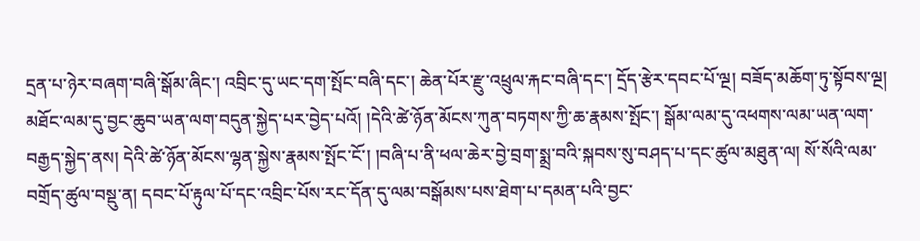དྲན་པ་ཉེར་བཞག་བཞི་སྒོམ་ཞིང་། འབྲིང་དུ་ཡང་དག་སྤོང་བཞི་དང་། ཆེན་པོར་རྫུ་འཕྲུལ་རྐང་བཞི་དང་། དྲོད་རྩེར་དབང་པོ་ལྔ། བཟོད་མཆོག་ཏུ་སྟོབས་ལྔ། མཐོང་ལམ་དུ་བྱང་ཆུབ་ཡན་ལག་བདུན་སྐྱེད་པར་བྱེད་པའོ། །དེའི་ཚེ་ཉོན་མོངས་ཀུན་བཏགས་ཀྱི་ཆ་རྣམས་སྤོང་། སྒོམ་ལམ་དུ་འཕགས་ལམ་ཡན་ལག་བརྒྱད་སྐྱེད་ནས། དེའི་ཚེ་ཉོན་མོངས་ལྷན་སྐྱེས་རྣམས་སྤོང་ངོ་། །བཞི་པ་ནི་ཕལ་ཆེར་བྱེ་བྲག་སྨྲ་བའི་སྐབས་སུ་བཤད་པ་དང་ཚུལ་མཐུན་ལ། སོ་སོའི་ལམ་བགྲོད་ཚུལ་བསྡུ་ན། དབང་པོ་རྟུལ་པོ་དང་འབྲིང་པོས་རང་དོན་དུ་ལམ་བསྒོམས་པས་ཐེག་པ་དམན་པའི་བྱང་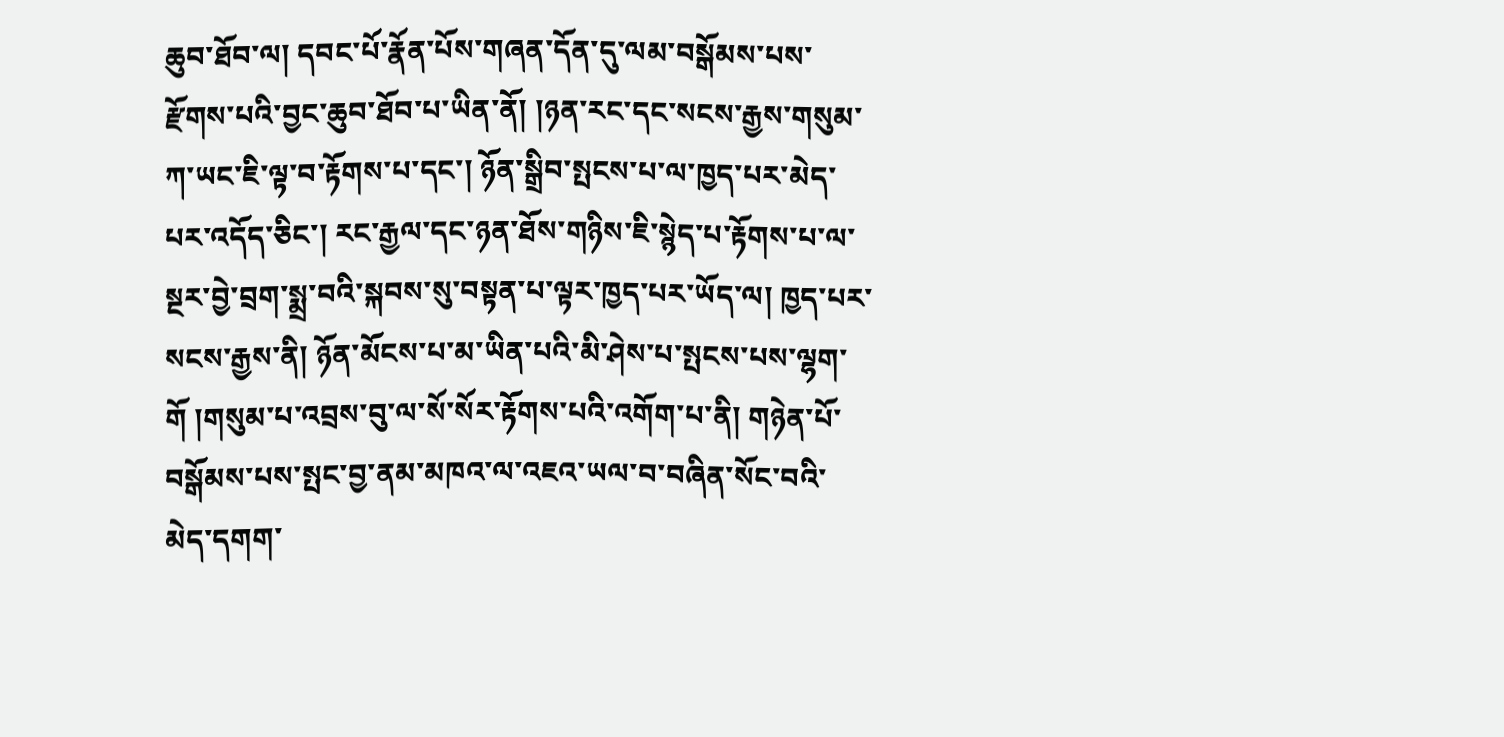ཆུབ་ཐོབ་ལ། དབང་པོ་རྣོན་པོས་གཞན་དོན་དུ་ལམ་བསྒོམས་པས་རྫོགས་པའི་བྱང་ཆུབ་ཐོབ་པ་ཡིན་ནོ། །ཉན་རང་དང་སངས་རྒྱས་གསུམ་ཀ་ཡང་ཇི་ལྟ་བ་རྟོགས་པ་དང་། ཉོན་སྒྲིབ་སྤངས་པ་ལ་ཁྱད་པར་མེད་པར་འདོད་ཅིང་། རང་རྒྱལ་དང་ཉན་ཐོས་གཉིས་ཇི་སྙེད་པ་རྟོགས་པ་ལ་སྔར་བྱེ་བྲག་སྨྲ་བའི་སྐབས་སུ་བསྟན་པ་ལྟར་ཁྱད་པར་ཡོད་ལ། ཁྱད་པར་སངས་རྒྱས་ནི། ཉོན་མོངས་པ་མ་ཡིན་པའི་མི་ཤེས་པ་སྤངས་པས་ལྷག་གོ །གསུམ་པ་འབྲས་བུ་ལ་སོ་སོར་རྟོགས་པའི་འགོག་པ་ནི། གཉེན་པོ་བསྒོམས་པས་སྤང་བྱ་ནམ་མཁའ་ལ་འཇའ་ཡལ་བ་བཞིན་སོང་བའི་མེད་དགག་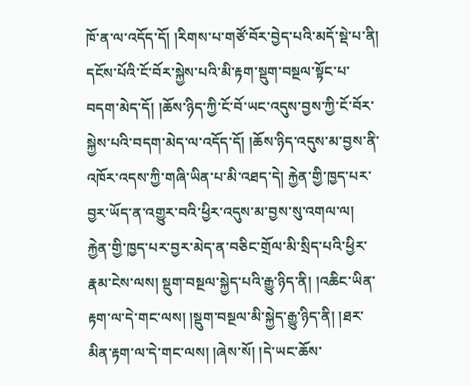ཁོ་ན་ལ་འདོད་དོ། །རིགས་པ་གཙོ་བོར་བྱེད་པའི་མདོ་སྡེ་པ་ནི། དངོས་པོའི་ངོ་བོར་སྐྱེས་པའི་མི་རྟག་སྡུག་བསྔལ་སྟོང་པ་བདག་མེད་དོ། །ཆོས་ཉིད་ཀྱི་ངོ་བོ་ཡང་འདུས་བྱས་ཀྱི་ངོ་བོར་སྐྱེས་པའི་བདག་མེད་ལ་འདོད་དོ། །ཆོས་ཉིད་འདུས་མ་བྱས་ནི་འཁོར་འདས་ཀྱི་གཞི་ཡིན་པ་མི་འཐད་དེ། རྐྱེན་གྱི་ཁྱད་པར་བྱར་ཡོད་ན་འགྱུར་བའི་ཕྱིར་འདུས་མ་བྱས་སུ་འགལ་ལ། རྐྱེན་གྱི་ཁྱད་པར་བྱར་མེད་ན་བཅིང་གྲོལ་མི་སྲིད་པའི་ཕྱིར་རྣམ་ངེས་ལས། སྡུག་བསྔལ་སྐྱེད་པའི་རྒྱུ་ཉིད་ནི། །འཆིང་ཡིན་རྟག་ལ་དེ་གང་ལས། །སྡུག་བསྔལ་མི་སྐྱེད་རྒྱུ་ཉིད་ནི། །ཐར་མིན་རྟག་ལ་དེ་གང་ལས། །ཞེས་སོ། །དེ་ཡང་ཆོས་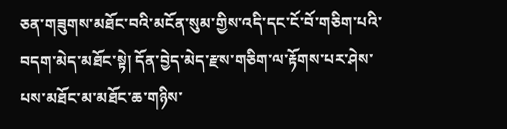ཅན་གཟུགས་མཐོང་བའི་མངོན་སུམ་གྱིས་འདི་དང་ངོ་བོ་གཅིག་པའི་བདག་མེད་མཐོང་སྟེ། དོན་བྱེད་མེད་རྫས་གཅིག་ལ་རྟོགས་པར་ཤེས་པས་མཐོང་མ་མཐོང་ཆ་གཉིས་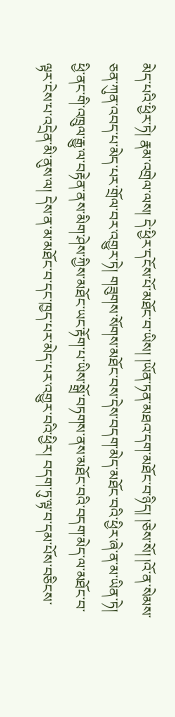མེད་པའི་ཕྱིར་ཏེ། རྣམ་འགྲེལ་ལས། དེ་ཕྱིར་དངོས་པོ་མཐོང་བ་ཡིས། །ཡོན་ཏན་མཐའ་དག་མཐོང་བ་ཉིད། །ཅེས་སོ། །འོ་ན་སེམས་ཅན་ཀུན་འབད་པ་མེད་པར་གྲོལ་བར་འགྱུར་ཏེ། གཟུགས་སོགས་མཐོང་བས་དེས་བདག་མེད་མཐོང་བའི་ཕྱིར་ཞེ་ན་མ་ཡིན་ཏེ། ཕྱི་ནང་གི་འཁྲུལ་རྒྱུ་ལ་བརྟེན་ནས་མིག་ཤེས་ཀྱིས་མཐོང་ཡང་རྟོག་པ་ཡིས་སྒྲོ་བཏགས་ནས་མཐོང་བའི་བདག་མེད་ལ་མཐོང་བ་ལྟར་ངེས་པ་འདྲེན་མི་ནུས་ལ། དེས་ན་མ་མཐོང་བ་དང་ཁྱད་པར་མེད་པར་འགྱུར་བའི་ཕྱིར། བདག་ཏུ་ལྟ་བ་དམ་པོས་བཅིངས་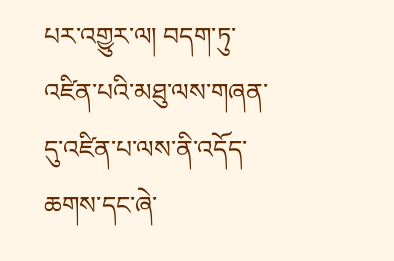པར་འགྱུར་ལ། བདག་ཏུ་འཛིན་པའི་མཐུ་ལས་གཞན་དུ་འཛིན་པ་ལས་ནི་འདོད་ཆགས་དང་ཞེ་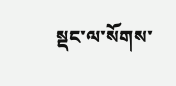སྡང་ལ་སོགས་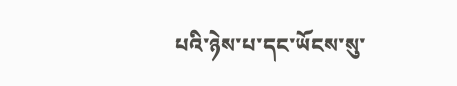པའི་ཉེས་པ་དང་ཡོངས་སུ་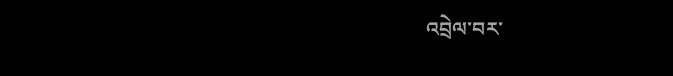འབྲེལ་བར་